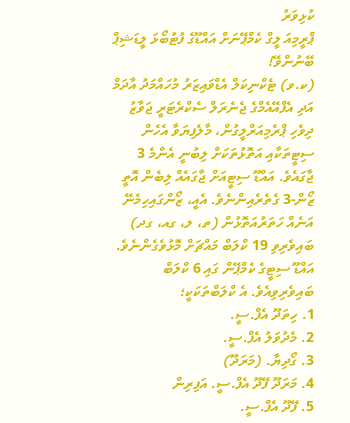ކުޅިވަރު
ޕްރީމިއަ ލީގް ކެމްޕޭނަށް އައްޑޫގެ ފުޓުބޯޅަ ލީޑަޝިޕް ބޭނުންވޭ!
(ކ.ވ) ޓެކްނިކަލް އެޑްވައިޒަރު މުހައްމަދު އާދަމް އަދި އެފްއޭއެމްގެ ޖެނެރަލް ސެކްރެޓަރީ ޖަވާޒު
ދިވެހި ޕްރެމިއަރްލީގުން، މާލެފިޔަވާ އެހެން ސިޓީތަކާއި އަތޮޅުތަކަށް ލިބުނީ އެންމެ 3 ޖާގައެވެ. އައްޑޫ ސިޓީއަށް ޖާގައެއް ލިބެން އޮތީ ޒޯން-3 ގެތެރެއިންނެވެ. އެއީ، ޒޯންގައިހިމެނޭ އަނެއް ހަތަރުއަތޮޅުން (ތ، ލ، ގއ، ގދ) ބައިވެރިވި 19 ކްލަބް މައްޗަށް މޮޅުވެގެންނެވެ. އައްޑޫ ސިޓީގެ ކެމްޕޭން ގައި 6 ކްލަބް ބައިވެރިވިއެވެ. އެ ކްލަބްތަކަކީ؛
1. ހިތަދޫ އެފް.ސީ.
2. މެދުވަލު އެފް.ސީ.
3. ގޯދިޔާ. (މަރަދޫ)
4. މަރަދޫ ފޭދޫ އެފް.ސީ. އަފިރިން
5. ފޭދޫ އެފް.ސީ.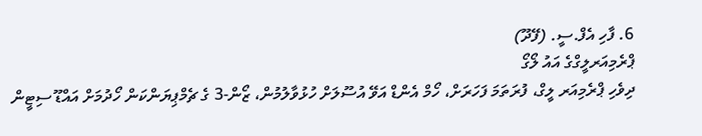6. ފާހި އެފް.ސީ. (ފޭދޫ)
ޕްރެމިއަރލީގްގެ އައު ލޯގޯ
ދިވެހި ޕްރެމިއަރ ލީގް، ފުރަތަމަ ފަހަރަށް، ހޯމް އެންޑް އަވޭ އުސޫލަށް ހުޅުވާލުމުން، ޒޯން-3 ގެ ޗެމްޕިޔަންކަން ހޯދުމަށް އައްޑޫ ސިޓީން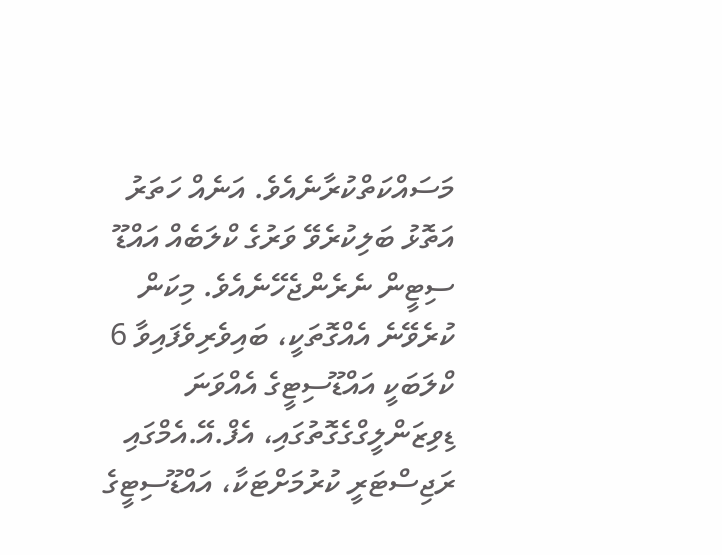މަސައްކަތްކުރާނެއެވެ. އަނެއް ހަތަރު އަތޮޅު ބަލިކުރެވޭ ވަރުގެ ކްލަބެއް އައްޑޫ ސިޓީން ނެރެންޖެހޭނެއެވެ. މިކަން ކުރެވޭނެ އެއްގޮތަކީ، ބައިވެރިވެފައިވާ 6 ކްލަބަކީ އައްޑޫސިޓީގެ އެއްވަނަ ޑިވިޒަންލީގްގެގޮތުގައި، އެފް.އޭ.އެމްގައި ރަޖިސްޓަރީ ކުރުމަށްޓަކާ، އައްޑޫސިޓީގެ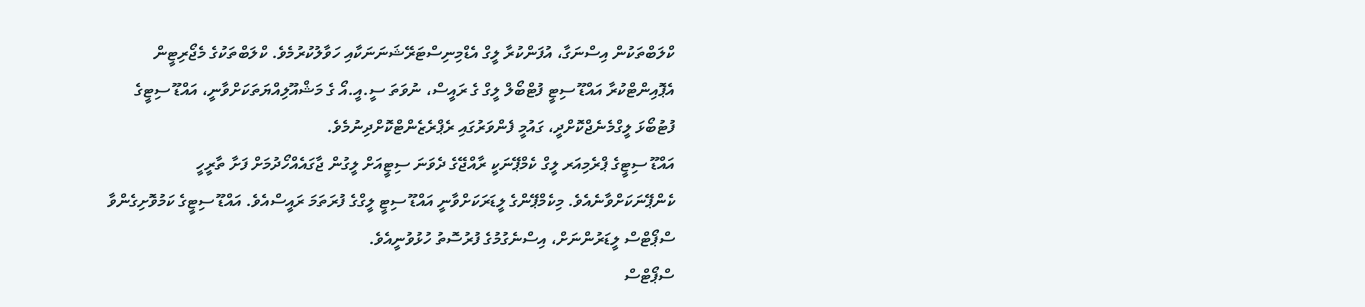ކްލަބްތަކުން އިސްނަގާ، އުފަންކުރާ ލީގް އެޑްމިނިސްޓަރޭޝަނަނަކާއި ހަވާލުކުރުމެވެ. ކްލަބްތަކުގެ މެޖޯރިޓީން އެޕޮއިންޓްކުރާ އައްޑޫ ސިޓީ ފުޓްބޯލް ލީގް ގެ ރައީސް، ނުވަތަ ސީ.އީ.އޯ ގެ މަޝްއޫލިއްޔަތަކަށްވާނީ، އައްޑޫ ސިޓީގެ ފުޓުބޯޅަ ލީގްމެނެޖްކޮށްދީ، ގައުމީ ފެންވަރުގައި ރެޕްރެޒެންޓްކޮށްދިނުމެވެ.
އައްޑޫ ސިޓީގެ ޕްރެމިއަރ ލީގް ކެމްޕޭނަކީ ރާއްޖޭގެ ދެވަނަ ސިޓީއަށް ލީގުން ޖާގައެއްހޯދުމަށް ފަށާ ތާރީހީ ކެންޕޭނަކަށްވާނެއެވެ. މިކެމްޕޭންގެ ލީޑަރަކަށްވާނީ އައްޑޫ ސިޓީ ލީގްގެ ފުރަތަމަ ރައީސްއެވެ. އައްޑޫ ސިޓީގެ ކަމުވޮށިގެންވާ ސްޕޯޓްސް ލީޑަރުންނަށް، އިސްނެގުމުގެ ފުރުސޮތު ހުޅުވުނީއެވެ.
ސްޕޯޓްސް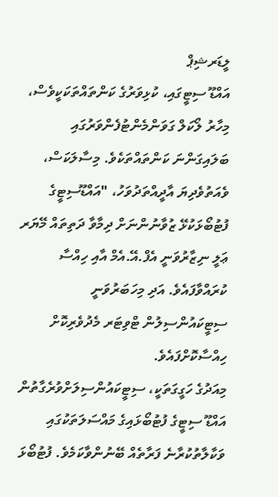ލީޑަރޝިޕް
އައްޑޫ ސިޓީގައި، ކުޅިވަރުގެ ކަންތައްތަކަކީވެސް، މިހާރު ލޯކަލް ގަވަންމެންޓުފެންވަރުގައި ބަލައިގަންނަ ކަންތައްތަކެވެ. މިސާލަކަސް، ވެއަތުވެދިޔަ އާދީއްތަދުވަހު، "އައްޑޫސިޓީގެ ފުޓުބޯޅަކުޅޭ ޒުވާނުންނަށް ދިމާވާ ދަތިތައް މޭޔަރ ޢަލީ ނިޒާރުވަނީ އެފް.އޭ.އެމް އާއި ހިއްސާ ކުރައްވާފައެވެ. އަދި މިހަބަރުވަނީ ސިޓީކައުންސިލުން ޓްވިޓަރ މެދުވެރިކޮށް ހިއްސާކޮށްފައެވެ.
މިއަދުގެ ހަގީގަތަކީ، ސިޓީކައުންސިލަށްވުރެގާތުން އައްޑޫ ސިޓީގެ ފުޓުބޯޅައިގެ މައްސަލަތަކުގައި ވަކާލާތުކުރާނެ ފަރާތެއް ބޭނުންވާކަމެވެ. ފުޓުބޯޅަ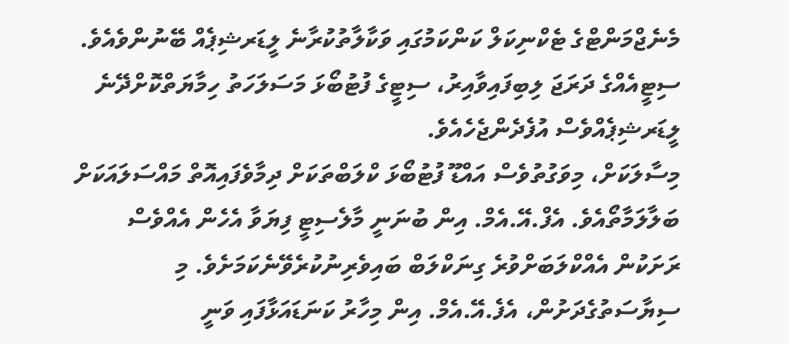މެނެޖްމަންޓްގެ ޓެކްނިކަލް ކަންކަމުގައި ވަކާލާތުކުރާނެ ލީޑަރޝިޕެއް ބޭނުންވެއެވެ. ސިޓީއެއްގެ ދަރަޖަ ލިބިފައިވާއިރު، ސިޓީގެ ފުޓުބޯޅަ މަސަލަހަތު ހިމާޔަތްކޮށްދޭނެ ލީޑަރޝިޕެއްވެސް އުފެދެންޖެހެއެވެ.
މިސާލަކަށް، މިވަގުތުވެސް އައްޑޫ ފުޓުބޯޅަ ކްލަބްތަކަށް ދިމާވެފައިއޮތް މައްސަލައަކަށް ބަލާލަމާތޯއެވެ. އެފް.އޭ.އެމް. އިން ބުނަނީ މާލެސިޓީ ފިޔަވާ އެހެން އެއްވެސް ރަށަކުން އެއްކްލަބަށްވުރެ ގިނަކްލަބް ބައިވެރިނުކުރެވޭނެކަމަށެވެ. މި ސިޔާސަތުގެދަށުން، އެފެ.އޭ.އެމް. އިން މިހާރު ކަނަޑައަޅާފައި ވަނީ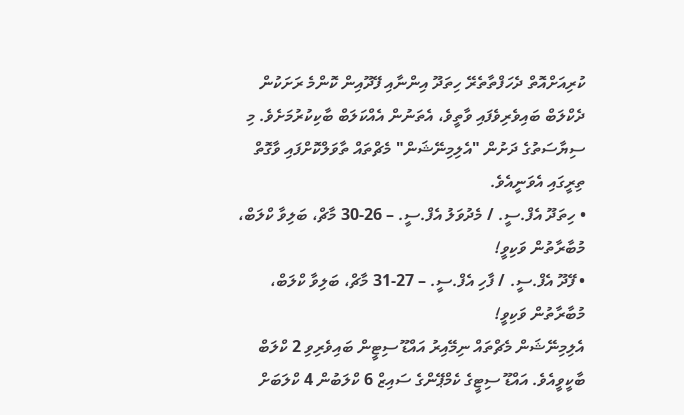ކުރިއަށްއޮތް ދެހަފްތާތެރޭ ހިތަދޫ އިންނާއި ފޭދޫއިން ކޮންމެ ރަށަކުން ދެކްލަބް ބައިވެރިވެފައި ވާތީވެ، އެތަނުން އެއްކަލަބް ބާކިކުރުމަށެވެ. މި ސިޔާސަތުގެ ދަށުން "އެލިމިނޭޝަން" މެޗްތައް ތާވަލްކޮށްފައި ވާގޮތް ތިރީގައި އެވަނީއެވެ.
• ހިތަދޫ އެފް.ސީ. / މެދުވަލު އެފް.ސީ. – 26-30 މާޗް، ބަލިވާ ކްލަބް، މުބާރާތުން ވަކިވީ!
• ފޭދޫ އެފް.ސީ. / ފާހި އެފް.ސީ. – 27-31 މާޗް، ބަލިވާ ކްލަބް، މުބާރާތުން ވަކިވީ!
އެލިމިނޭޝަން މެޗްތައް ނިމޭއިރު އައްޑޫ ސިޓީން ބައިވެރިވި 2 ކްލަބް ބާކީވީއެވެ. އައްޑޫ ސިޓީގެ ކެމްޕޭންގެ ސައިޒް 6 ކްލަބުން 4 ކްލަބަށް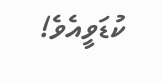ކުޑަވީއެވެ!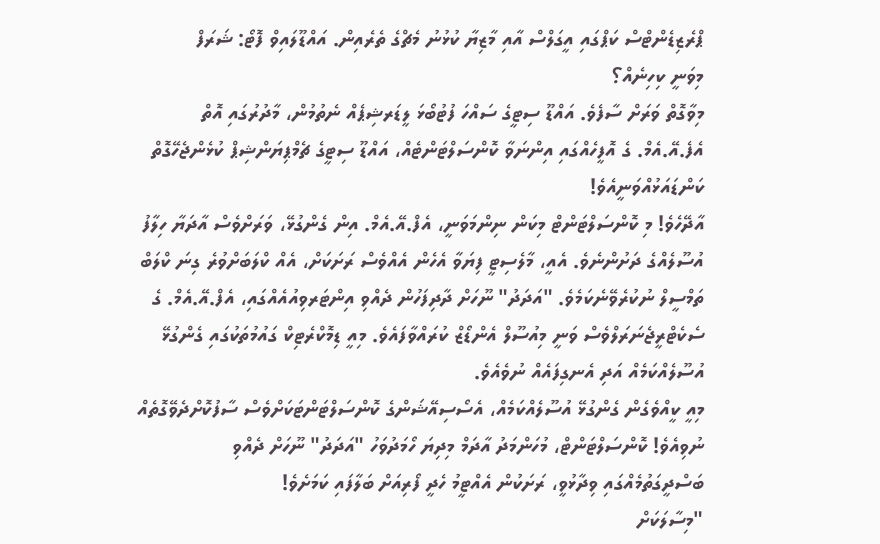ޕްރެޒިޑެންޓްސް ކަޕްގައި އީގަލްސް އާއި މާޒިޔާ ކުޅުނު މެޗްގެ ތެރެއިން. އައްޑޫލައިވް ފޮޓޯ: ޝަރަފް
މިވަނީ ކިހިނެއް؟
މިވާގޮތް ވަރަށް ސާފެވެ. އައްޑޫ ސިޓީގެ ސައްހަ ފުޓުބޯޅަ ލީޑަރޝިޕެއް ނެތުމުން، މާދުރުގައި އޮތް އެފެ.އޭ.އެމް. ގެ އޮފީހެއްގައި އިންނަވާ ކޮންސަލްޓަންޓެއް، އައްޑޫ ސިޓީގެ ޗެމްޕިޔަންޝިޕް ކުޅެންޖެހޭގޮތް ކަންޑައަޅުއްވަނީއެވެ!
އާދޭހެވެ! މި ކޮންސަލްޓަންޓް މިކަން ނިންމަވަނީ، އެފް.އޭ.އެމް. އިން ގެންގުޅޭ، ވަރަށްވެސް އާދަޔާ ހިލާފު އުސޫލެއްގެ ދަށުންނެވެ. އެއީ، މާލެސިޓީ ފިޔަވާ އެހެން އެއްވެސް ރަށަކަށް، އެއް ކްލަބަށްވުރެ ގިނަ ކްލަބް ތަމްސީލް ނުކުރެވޭނެކަމެވެ. "އަދަދު" ނޫހަށް ދާދިފަހުން ދެއްވި އިންޓަރވިއުއެއްގައި، އެފް.އޭ.އެމް. ގެ ސެކެޓްރީޖެނަރަލްވެސް ވަނީ މިއުސޫލް އެންޑޯޒް ކުރައްވާފައެވެ. މިއީ ޑިމޮކްރެޓިކް ގައުމުތަކުގައި ގެންގުޅޭ އުސޫލެއްކަމެއް އަދި އެނގިފައެއް ނުވެއެވެ.
މިއީ ކީއްވެގެން ގެންގުޅޭ އުސޫލެއްކަމެއް، އެސޯސިއޭޝަންގެ ކޮންސަލްޓަންޓަކަށްވެސް ސާފުކޮށްދެވޭގޮތެއް ނުވިއެވެ! ކޮންސަލްޓަންޓް، މުހަންމަދު އާދަމް މިދިޔަ ހޯމަދުވަހު "އަދަދު" ނޫހަށް ދެއްވި ބަސްދީގަތުމެއްގައި ވިދާޅުވީ، ރަށަކުން އެއްޓީމު ހެދީ ފޯރިއަށް ބަލާފައި ކަމަށެވެ!
"މިސާލަކަށް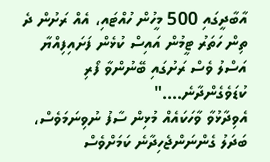އާބާދީގައި 500 މީހުން ހުއްޓައި، އެއް ރަށުން ދެ ތިން ހަތަރު ޓީމުން އައިސް ކުޅެން ފަށައިފިއްޔާ އަސްލު ވެސް ރަށުގައި ބޭނުންވާ ފޯރި ކުޑަވެގެންދާނެ…."
އެވިދާޅުވާ ވާހަކައެއް މުޅިން ސާފު ނުވިނަމަވެސް، ބަދަލު ގެންނަންޖެހިދާނެ ކަމަށްވެސް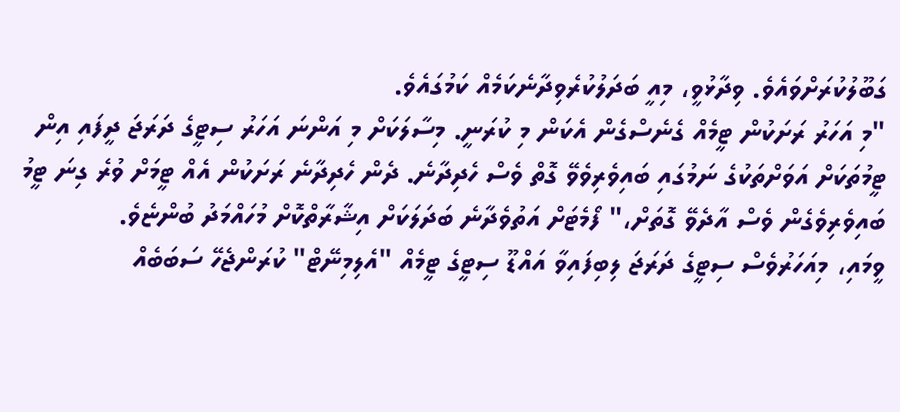ގަބޫލުކުރަށްވައެވެ. ވިދާޅުވީ، މިއީ ބަދަލުކުރެވިދާނެކަމެއް ކަމުގައެވެ.
"މި އަހަރު ރަށަކުން ޓީމެއް ގެނެސްގެން އެކަން މި ކުރަނީ. މިސާލަކަށް މި އަންނަ އަހަރު ސިޓީގެ ދަރަޖަ ދީފައި އިން ޓީމުތަކަށް އަވަށްތަކުގެ ނަމުގައި ބައިވެރިވެވޭ ގޮތް ވެސް ހެދިދާނެ. ދެން ހެދިދާނެ ރަށަކުން އެއް ޓީމަށް ވުރެ ގިނަ ޓީމު ބައިވެރިވެގެން ވެސް އާދެވޭ ގޮތަށް،" ފޯމެޓަށް އަތުވެދާނެ ބަދަލަކަށް އިޝާރާތްކޮށް މުހައްމަދު ބުންޏެވެ.
ވީމައި، މިއަހަރުވެސް ސިޓީގެ ދަރަޖަ ލިބިފައިވާ އައްޑޫ ސިޓީގެ ޓީމެއް "އެލިމިނޭޓް" ކުރަންޖެހޭ ސަބަބެއް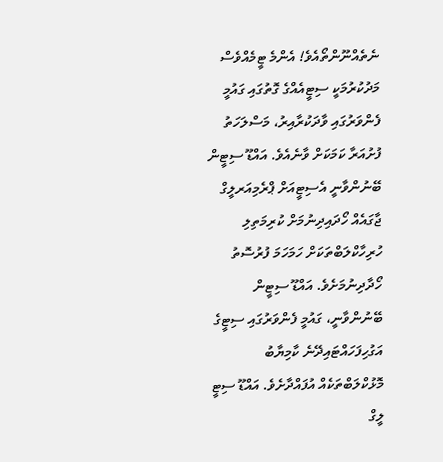ނެތެއްނޫންތޯއެވެ! އެންމެ ޓީމެއްވެސް މަދުކުރުމަކީ ސިޓީއެއްގެ ގޮތުގައި ގައުމީ ފެންވަރުގައި ވާދަކުރާއިރު، މަސްލަހަތު ފުށުއަރާ ކަމަކަށް ވާނެއެވެ. އައްޑޫ ސިޓީން ބޭނުންވާނީ އެސިޓީއަށް ޕްރެމިއަރލީގް ޖާގައެއް ހޯދައިދިނުމަށް ކުރިމަތިލި ހުރިހާކްލަބްތަކަށް ހަމަހަމަ ފުރުސޮތު ހޯދާދިނުމަށެވެ. އައްޑޫ ސިޓީން ބޭނުންވާނީ، ގައުމީ ފެންވަރުގައި ސިޓީގެ އަގުހިފަހައްޓައިދޭނެ ކާމިޔާބު މޮޅުކްލަބްތަކެއް އުފައްދާށެވެ. އައްޑޫ ސިޓީ ލީގް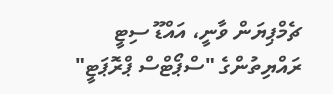ޗެމްޕިޔަން ވާނީ، އައްޑޫ ސިޓީ ރައްޔިތުންގެ "ސްޕޯޓްސް ޕްރޮޕަޓީ"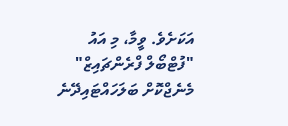އަކަށެވެ. ވީމާ، މި އައު "ފުޓްބޯލް ފްރެންޗައިޒް" މެނެޖްކޮށް ބަލަހައްޓައިދޭނެ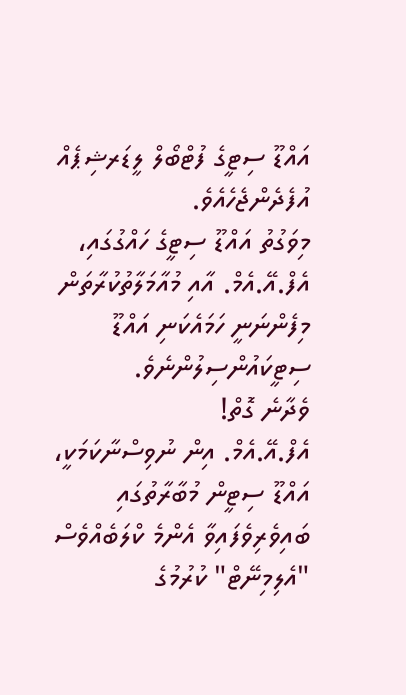އައްޑޫ ސިޓީގެ ފުޓްބޯލް ލީޑަރޝިޕެއް އުފެދެންޖެހެއެވެ.
މިވަގުތު އައްޑޫ ސިޓީގެ ހައްގުގައި، އެފް.އޭ.އެމް. އާއި މުއާމަލާތުކުރާތަން މިފެންނަނީ ހަމައެކަނި އައްޑޫ ސިޓީކައުންސިލުންނެވެ.
ވެދާނެ ގޮތް!
އެފް.އޭ.އެމް. އިން ނުވިސްނާކަމަކީ، އައްޑޫ ސިޓީން މުބާރާތުގައި ބައިވެރިވެފައިވާ އެންމެ ކްލަބެއްވެސް "އެލިމިނޭޓް" ކުރުމުގެ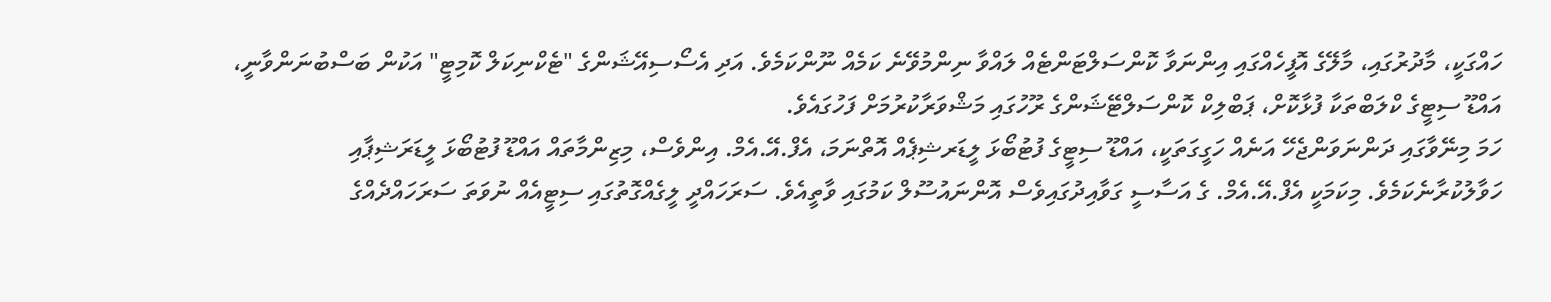ހައްގަކީ، މާދުރުގައި، މާލޭގެ އޮފީހެއްގައި އިންނަވާ ކޮންސަލްޓަންޓެއް ލައްވާ ނިންމުވޭނެ ކަމެއް ނޫންކަމެވެ. އަދި އެސޯސިއޭޝަންގެ "ޓެކްނިކަލް ކޮމިޓީ" އަކުން ބަސްބުނަންވާނީ، އައްޑޫ ސިޓީގެ ކްލަބްތަކާ ފުޅާކޮށް، ޕަބްލިކް ކޮންސަލްޓޭޝަންގެ ރޫހުގައި މަޝްވަރާކުރުމަށް ފަހުގައެވެ.
ހަމަ މިނޭވާގައި ދަންނަވަންޖެހޭ އަނެއް ހަގީގަތަކީ، އައްޑޫ ސިޓީގެ ފުޓުބޯޅަ ލީޑަރޝިޕެއް އޮތްނަމަ، އެފް.އޭ.އެމް. އިންވެސް، މިޒިންމާތައް އައްޑޫ ފުޓުބޯޅަ ލީޑަރަޝިޕާއި ހަވާލުކުރާނެކަމެވެ. މިކަމަކީ އެފް.އޭ.އެމް. ގެ އަސާސީ ގަވާއިދުގައިވެސް އޮންނައުސޫލް ކަމުގައި ވާތީއެވެ. ސަރަހައްދީ ލީގެއްގޮތުގައި ސިޓީއެއް ނުވަތަ ސަރަހައްދެއްގެ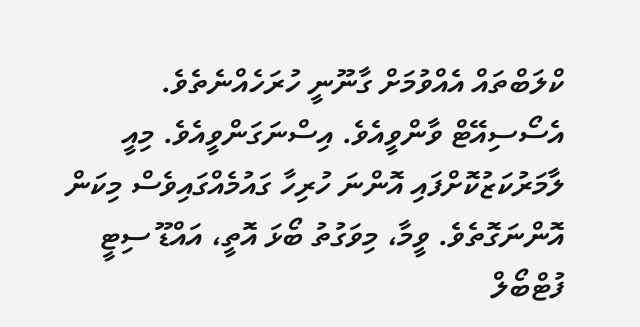ކްލަބްތައް އެއްވުމަށް ގާނޫނީ ހުރަހެއްނެތެވެ. އެސޯސިއޭޓް ވާންވީއެވެ. އިސްނަގަންވީއެވެ. މިއީ ލާމަރުކަޒުކޮށްފައި އޮންނަ ހުރިހާ ގައުމެއްގައިވެސް މިކަން އޮންނަގޮތެވެ. ވީމާ، މިވަގުތު ބޯޅަ އޮތީ، އައްޑޫ ސިޓީ ފުޓްބޯލް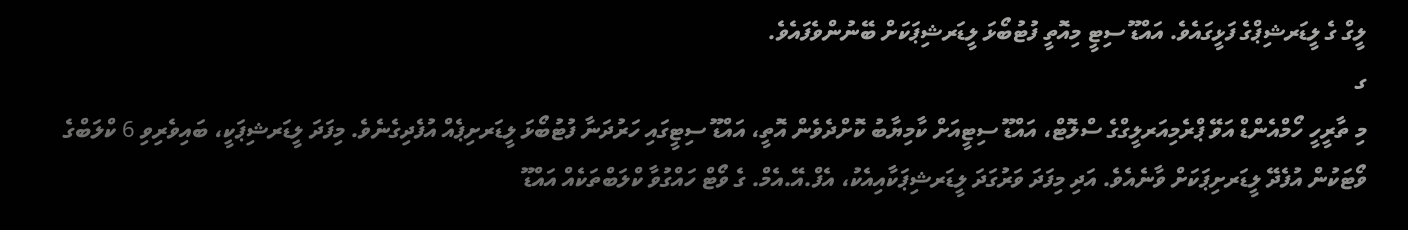ލީގް ގެ ލީޑަރޝިޕްގެ ފަޅީގައެވެ. އައްޑޫ ސިޓީ މިއޮތީ ފުޓުބޯޅަ ލީޑަރޝިޕަކަށް ބޭނުންވެފައެވެ.
ގ
މި ތާރީހީ ހޯމްއެންޑް އަވޭ ޕްރެމިއަރލީގްގެ ސްލޮޓް، އައްޑޫ ސިޓީއަށް ކާމިޔާބު ކޮށްދެވެން އޮތީ، އައްޑޫ ސިޓީގައި ހަރުދަނާ ފުޓުބޯޅަ ލީޑަރށިޕެއް އުފެދިގެނެވެ. މިފަދަ ލީޑަރޝިޕަކީ، ބައިވެރިވި 6 ކްލަބްގެ ވޯޓަކުން އުފެދޭ ލީޑަރށިޕަކަށް ވާނެއެވެ. އަދި މިފަދަ ވަރުގަދަ ލީޑަރޝިޕަކާއިއެކު، އެފް.އޭ.އެމް. ގެ ވޯޓް ހައްގުވާ ކްލަބްތަކެއް އައްޑޫ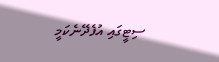ސިޓީގައި އުފެދޭނެކަމީ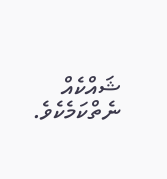ޝައްކެއް ނެތްކަމެކެވެ.